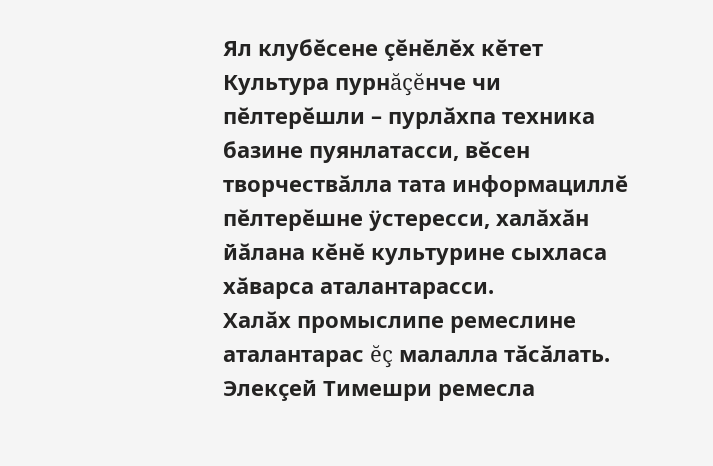Ял клубĕсене çĕнĕлĕх кĕтет
Культура пурнăçĕнче чи пĕлтерĕшли – пурлăхпа техника базине пуянлатасси, вĕсен творчествăлла тата информациллĕ пĕлтерĕшне ÿстересси, халăхăн йăлана кĕнĕ культурине сыхласа хăварса аталантарасси.
Халăх промыслипе ремеслине аталантарас ĕç малалла тăсăлать. Элекçей Тимешри ремесла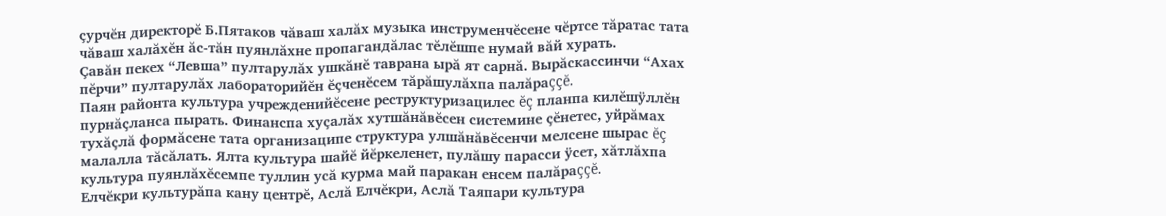çурчĕн директорĕ Б.Пятаков чăваш халăх музыка инструменчĕсене чĕртсе тăратас тата чăваш халăхĕн ăс-тăн пуянлăхне пропагандăлас тĕлĕшпе нумай вăй хурать.
Çавăн пекех “Левша” пултарулăх ушкăнĕ таврана ырă ят сарнă. Вырăскассинчи “Ахах пĕрчи” пултарулăх лабораторийĕн ĕçченĕсем тăрăшулăхпа палăраççĕ.
Паян районта культура учрежденийĕсене реструктуризацилес ĕç планпа килĕшÿллĕн пурнăçланса пырать. Финанспа хуçалăх хутшăнăвĕсен системине çĕнетес, уйрăмах тухăçлă формăсене тата организаципе структура улшăнăвĕсенчи мелсене шырас ĕç малалла тăсăлать. Ялта культура шайĕ йĕркеленет, пулăшу парасси ÿсет, хăтлăхпа культура пуянлăхĕсемпе туллин усă курма май паракан енсем палăраççĕ.
Елчĕкри культурăпа кану центрĕ, Аслă Елчĕкри, Аслă Таяпари культура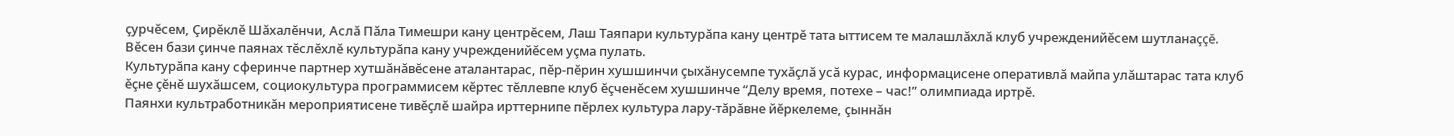çурчĕсем, Çирĕклĕ Шăхалĕнчи, Аслă Пăла Тимешри кану центрĕсем, Лаш Таяпари культурăпа кану центрĕ тата ыттисем те малашлăхлă клуб учрежденийĕсем шутланаççĕ. Вĕсен бази çинче паянах тĕслĕхлĕ культурăпа кану учрежденийĕсем уçма пулать.
Культурăпа кану сферинче партнер хутшăнăвĕсене аталантарас, пĕр-пĕрин хушшинчи çыхăнусемпе тухăçлă усă курас, информацисене оперативлă майпа улăштарас тата клуб ĕçне çĕнĕ шухăшсем, социокультура программисем кĕртес тĕллевпе клуб ĕçченĕсем хушшинче “Делу время, потехе – час!” олимпиада иртрĕ.
Паянхи культработникăн мероприятисене тивĕçлĕ шайра ирттернипе пĕрлех культура лару-тăрăвне йĕркелеме, çыннăн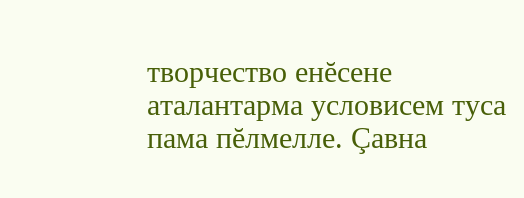творчество енĕсене аталантарма условисем туса пама пĕлмелле. Çавна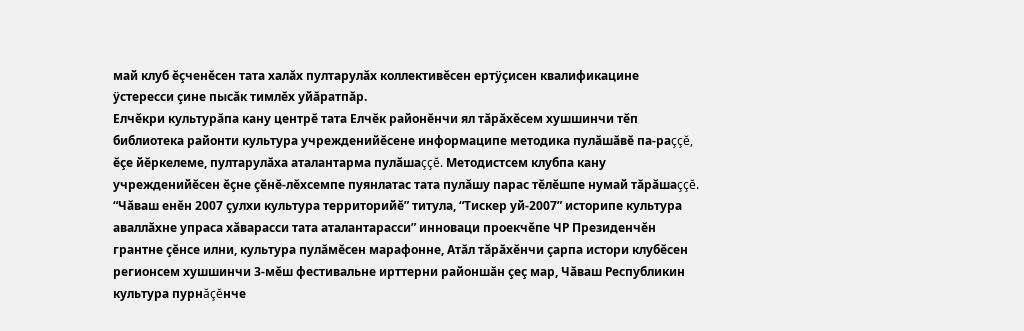май клуб ĕçченĕсен тата халăх пултарулăх коллективĕсен ертÿçисен квалификацине ÿстересси çине пысăк тимлĕх уйăратпăр.
Елчĕкри культурăпа кану центрĕ тата Елчĕк районĕнчи ял тăрăхĕсем хушшинчи тĕп библиотека районти культура учрежденийĕсене информаципе методика пулăшăвĕ па-раççĕ, ĕçе йĕркелеме, пултарулăха аталантарма пулăшаççĕ. Методистсем клубпа кану учрежденийĕсен ĕçне çĕнĕ-лĕхсемпе пуянлатас тата пулăшу парас тĕлĕшпе нумай тăрăшаççĕ.
“Чăваш енĕн 2007 çулхи культура территорийĕ” титула, “Тискер уй-2007” историпе культура аваллăхне упраса хăварасси тата аталантарасси” инноваци проекчĕпе ЧР Президенчĕн грантне çĕнсе илни, культура пулăмĕсен марафонне, Атăл тăрăхĕнчи çарпа истори клубĕсен регионсем хушшинчи 3-мĕш фестивальне ирттерни районшăн çеç мар, Чăваш Республикин культура пурнăçĕнче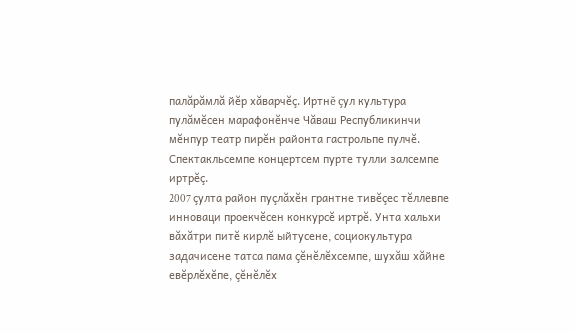палăрăмлă йĕр хăварчĕç. Иртнĕ çул культура пулăмĕсен марафонĕнче Чăваш Республикинчи мĕнпур театр пирĕн районта гастрольпе пулчĕ. Спектакльсемпе концертсем пурте тулли залсемпе иртрĕç.
2007 çулта район пуçлăхĕн грантне тивĕçес тĕллевпе инноваци проекчĕсен конкурсĕ иртрĕ. Унта хальхи вăхăтри питĕ кирлĕ ыйтусене, социокультура задачисене татса пама çĕнĕлĕхсемпе, шухăш хăйне евĕрлĕхĕпе, çĕнĕлĕх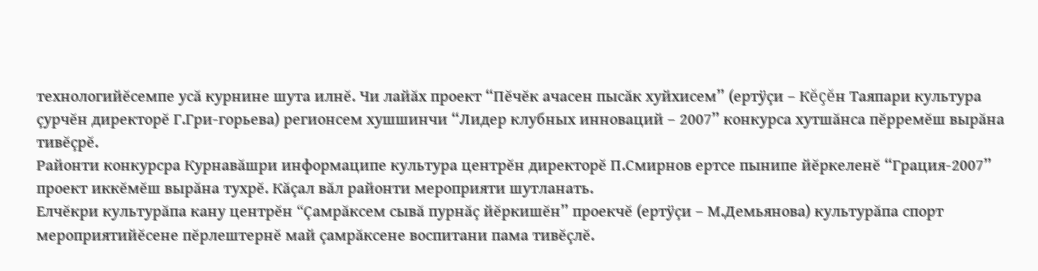технологийĕсемпе усă курнине шута илнĕ. Чи лайăх проект “Пĕчĕк ачасен пысăк хуйхисем” (ертÿçи – Кĕçĕн Таяпари культура çурчĕн директорĕ Г.Гри-горьева) регионсем хушшинчи “Лидер клубных инноваций – 2007” конкурса хутшăнса пĕрремĕш вырăна тивĕçрĕ.
Районти конкурсра Курнавăшри информаципе культура центрĕн директорĕ П.Смирнов ертсе пынипе йĕркеленĕ “Грация-2007” проект иккĕмĕш вырăна тухрĕ. Кăçал вăл районти мероприяти шутланать.
Елчĕкри культурăпа кану центрĕн “Çамрăксем сывă пурнăç йĕркишĕн” проекчĕ (ертÿçи – М.Демьянова) культурăпа спорт мероприятийĕсене пĕрлештернĕ май çамрăксене воспитани пама тивĕçлĕ.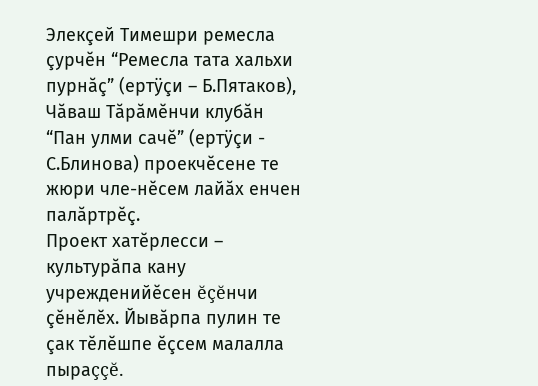Элекçей Тимешри ремесла çурчĕн “Ремесла тата хальхи пурнăç” (ертÿçи – Б.Пятаков), Чăваш Тăрăмĕнчи клубăн “Пан улми сачĕ” (ертÿçи - С.Блинова) проекчĕсене те жюри чле-нĕсем лайăх енчен палăртрĕç.
Проект хатĕрлесси – культурăпа кану учрежденийĕсен ĕçĕнчи çĕнĕлĕх. Йывăрпа пулин те çак тĕлĕшпе ĕçсем малалла пыраççĕ.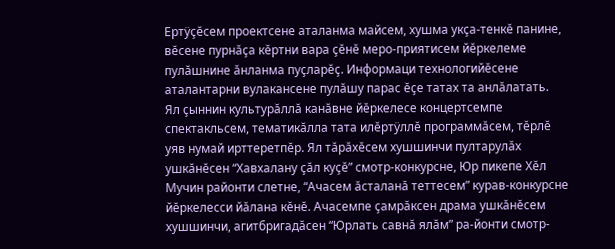Ертÿçĕсем проектсене аталанма майсем, хушма укçа-тенкĕ панине, вĕсене пурнăçа кĕртни вара çĕнĕ меро-приятисем йĕркелеме пулăшнине ăнланма пуçларĕç. Информаци технологийĕсене аталантарни вулакансене пулăшу парас ĕçе татах та анлăлатать.
Ял çыннин культурăллă канăвне йĕркелесе концертсемпе спектакльсем, тематикăлла тата илĕртÿллĕ программăсем, тĕрлĕ уяв нумай ирттеретпĕр. Ял тăрăхĕсем хушшинчи пултарулăх ушкăнĕсен “Хавхалану çăл куçĕ” смотр-конкурсне, Юр пикепе Хĕл Мучин районти слетне, “Ачасем ăсталанă теттесем” курав-конкурсне йĕркелесси йăлана кĕнĕ. Ачасемпе çамрăксен драма ушкăнĕсем хушшинчи, агитбригадăсен “Юрлать савнă ялăм” ра-йонти смотр-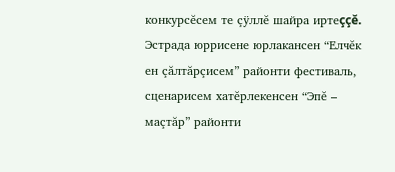конкурсĕсем те çÿллĕ шайра иртеççĕ. Эстрада юррисене юрлакансен “Елчĕк ен çăлтăрçисем” районти фестиваль, сценарисем хатĕрлекенсен “Эпĕ – маçтăр” районти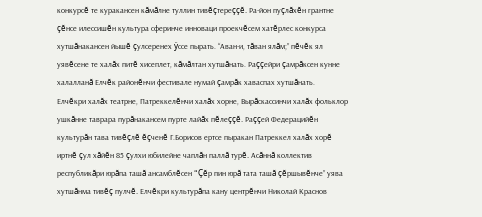конкурсĕ те куракансен кăмăлне туллин тивĕçтереççĕ. Ра-йон пуçлăхĕн грантне çĕнсе илессишĕн культура сферинче инноваци проекчĕсем хатĕрлес конкурса хутшăнакансен йышĕ çулсеренех ÿссе пырать. “Аван-и, тăван ялăм;” пĕчĕк ял уявĕсене те халăх питĕ хисеплет, кăмăлтан хутшăнать. Раççейри çамрăксен кунне халалланă Елчĕк районĕнчи фестивале нумай çамрăк хаваспах хутшăнать.
Елчĕкри халăх театрне, Патреккелĕнчи халăх хорне, Вырăскассинчи халăх фольклор ушкăнне таврара пурăнакансем пурте лайăх пĕлеççĕ. Раççей Федерацийĕн культурăн тава тивĕçлĕ ĕçченĕ Г.Борисов ертсе пыракан Патреккел халăх хорĕ иртнĕ çул хăйĕн 85 çулхи юбилейне чаплăн паллă турĕ. Асăннă коллектив республикăри юрăпа ташă ансамблĕсен “Çĕр пин юрă тата ташă çĕршывĕнче” уява хутшăнма тивĕç пулчĕ. Елчĕкри культурăпа кану центрĕнчи Николай Краснов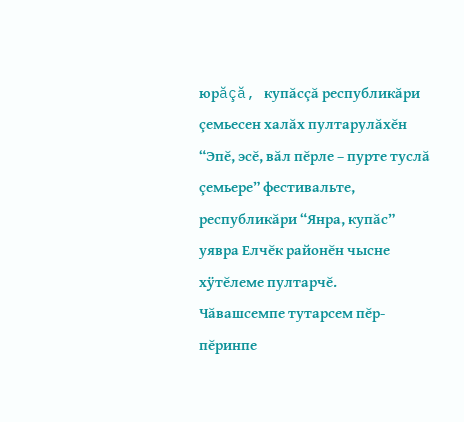юрăçă, купăсçă республикăри çемьесен халăх пултарулăхĕн “Эпĕ, эсĕ, вăл пĕрле – пурте туслă çемьере” фестивальте, республикăри “Янра, купăс” уявра Елчĕк районĕн чысне хÿтĕлеме пултарчĕ.
Чăвашсемпе тутарсем пĕр-пĕринпе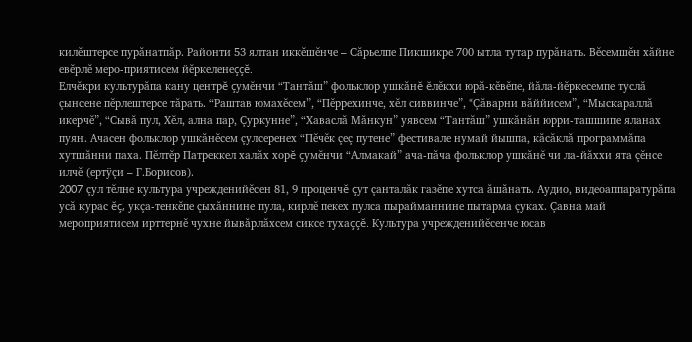килĕштерсе пурăнатпăр. Районти 53 ялтан иккĕшĕнче – Сăрьелпе Пикшикре 700 ытла тутар пурăнать. Вĕсемшĕн хăйне евĕрлĕ меро-приятисем йĕркеленеççĕ.
Елчĕкри культурăпа кану центрĕ çумĕнчи “Тантăш” фольклор ушкăнĕ ĕлĕкхи юрă-кĕвĕпе, йăла-йĕркесемпе туслă çынсене пĕрлештерсе тăрать. “Раштав юмахĕсем”, “Пĕррехинче, хĕл сиввинче”, “Çăварни вăййисем”, “Мыскараллă икерчĕ”, “Сывă пул, Хĕл, ална пар, Çуркунне”, “Хаваслă Мăнкун” уявсем “Тантăш” ушкăнăн юрри-ташшипе яланах пуян. Ачасен фольклор ушкăнĕсем çулсеренех “Пĕчĕк çеç путене” фестивале нумай йышпа, кăсăклă программăпа хутшăнни паха. Пĕлтĕр Патреккел халăх хорĕ çумĕнчи “Алмакай” ача-пăча фольклор ушкăнĕ чи ла-йăххи ята çĕнсе илчĕ (ертÿçи – Г.Борисов).
2007 çул тĕлне культура учрежденийĕсен 81, 9 проценчĕ çут çанталăк газĕпе хутса ăшăнать. Аудио, видеоаппаратурăпа усă курас ĕç, укçа-тенкĕпе çыхăннине пула, кирлĕ пекех пулса пырайманнине пытарма çуках. Çавна май мероприятисем ирттернĕ чухне йывăрлăхсем сиксе тухаççĕ. Культура учрежденийĕсенче юсав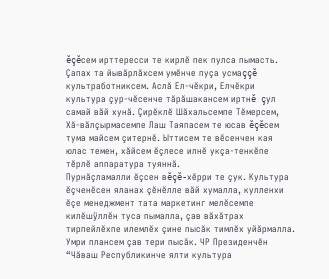ĕçĕсем ирттересси те кирлĕ пек пулса пымасть. Çапах та йывăрлăхсем умĕнче пуçа усмаççĕ культработниксем. Аслă Ел-чĕкри, Елчĕкри культура çур-чĕсенче тăрăшакансем иртнĕ çул самай вăй хунă. Çирĕклĕ Шăхальсемпе Тĕмерсем, Хă-вăлçырмасемпе Лаш Таяпасем те юсав ĕçĕсем тума майсем çитернĕ. Ыттисем те вĕсенчен кая юлас темен, хăйсем ĕçлесе илнĕ укçа-тенкĕпе тĕрлĕ аппаратура туяннă.
Пурнăçламалли ĕçсен вĕçĕ-хĕрри те çук. Культура ĕçченĕсен яланах çĕнĕлле вăй хумалла, кулленхи ĕçе менеджмент тата маркетинг мелĕсемпе килĕшÿллĕн туса пымалла, çав вăхăтрах тирпейлĕхпе илемлĕх çине пысăк тимлĕх уйăрмалла. Умри плансем çав тери пысăк. ЧР Президенчĕн “Чăваш Республикинче ялти культура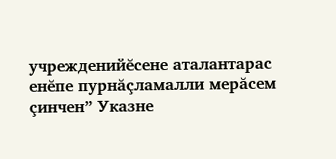учрежденийĕсене аталантарас енĕпе пурнăçламалли мерăсем çинчен” Указне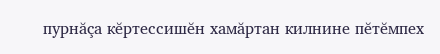пурнăçа кĕртессишĕн хамăртан килнине пĕтĕмпех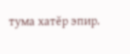тума хатĕр эпир.